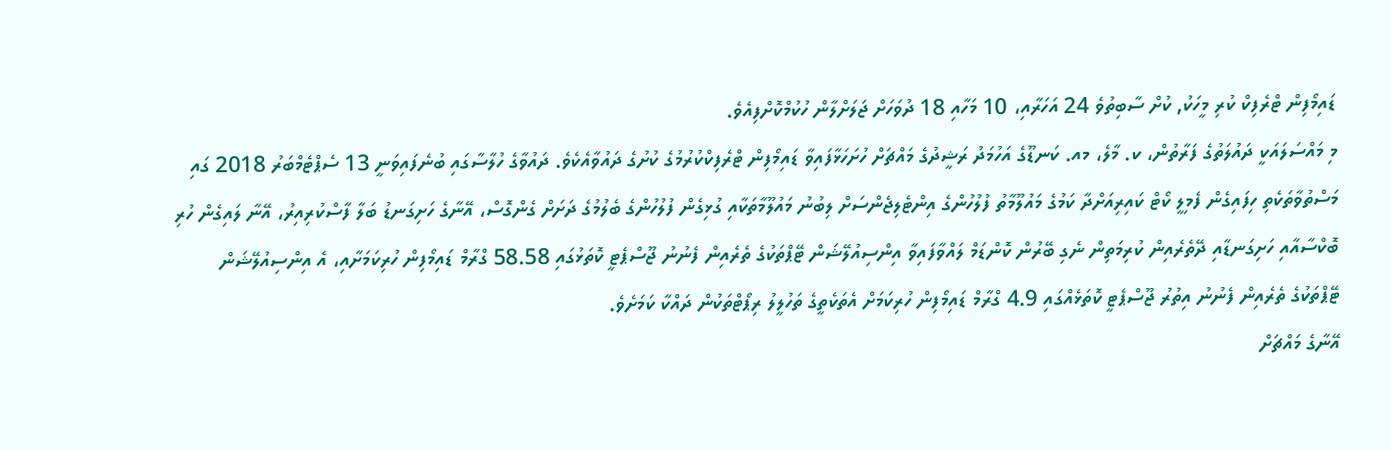ޑައިމޯފިން ޓްރެފިކް ކުރި މީހަކު, ކުށް ސާބިތުވެ 24 އަހަރާއި، 10 މަހާއި 18 ދުވަހަށް ޖަލަށްލާން ހުކުމްކޮށްފިއެވެ.
މި މައްސަލައަކީ ދައުލަތުގެ ފަރާތުން، ކ. މާލެ، މއ. ކަނޑޫގެ އަހުމަދު ރަޝީދުގެ މައްޗަށް ހުށަހަޅާފައިވާ ޑައިމޯފިން ޓްރެފިކްކުރުމުގެ ކުށުގެ ދައުވާއެކެވެ. ދައުވާގެ ހުލާސާގައި ބުނެފައިވަނީ 13 ސެޕްޓެމްބަރު 2018 ގައި މަސްތުވާތަކެތި ހިފައިގެން ފެމިލީ ކޯޓް ކައިރިއަށްދާ ކަމުގެ މައުލޫމާތު ފުލުހުންގެ އިންޓެލިޖެންސަށް ލިބުނު މައުލޫމާތަކާއި ގުޅިގެން ފުލުހުންގެ ބެލުމުގެ ދަށަށް ގެންގޮސް، އޭނާގެ ހަށިގަނޑު ބަލާ ފާސްކުރިއިރު، އޭނާ ލައިގެން ހުރި ބޮކްސާއާއި ހަށިގަނޑާއި ދޭތެރެއިން ކުރިމަތިން ނެގި ބޭރުން ކޮންޑަމް ލައްވާފައިވާ އިންސިއުލޭޝަން ޓޭޕްތަކުގެ ތެރެއިން ފެނުނު ޖޫސްޕެޓީ ކޮތަޅުގައި 58.58 ގްރާމް ޑައިމޯފިން ހުރިކަމަށާއި، އެ އިންސިއުލޭޝަން ޓޭޕްތަކުގެ ތެރެއިން ފެނުނު އިތުރު ޖޫސްޕެޓީ ކޮތަޅެއްގައި 4.9 ގްރާމް ޑައިމޯފިން ހުރިކަމަށް އެތަކެތީގެ ތަހުލީލު ރިޕޯޓްތަކުން ދައްކާ ކަމަށެވެ.
އޭނާގެ މައްޗަށް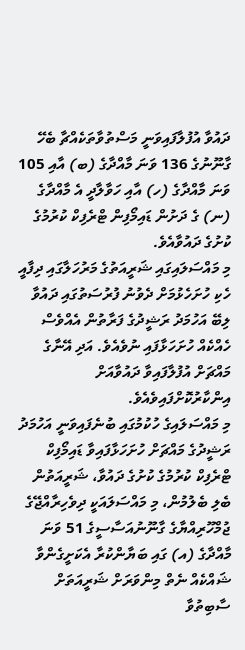ދައުވާ އުފުލާފައިވަނީ މަސްތުވާތަކެއްޗާ ބެހޭ ގާނޫނުގެ 136 ވަނަ މާއްދާގެ (ބ) އާއި 105 ވަނަ މާއްދާގެ (ހ) އާއި ހަވާލާދީ އެ މާއްދާގެ (ނ) ގެ ދަށުން ޑައިމޯފިން ޓްރެފިކް ކުރުމުގެ ކުށުގެ ދައުވާއެވެ.
މި މައްސަލައިގައި ޝަރީއަތުގެ މަރުހަލާގައި ދިފާއީ ހެކި ހުށަހެޅުމަށް ދެވުނު ފުރުސަތުގައި ދައުވާ ލިބޭ އަހުމަދު ރަޝީދުގެ ފަރާތުން އެއްވެސް ހެއްކެއް ހުށަހަޅާފައި ނުވެއެވެ. އަދި އޭނާގެ މައްޗަށް އުފުލާފައިވާ ދައުވާއަށް އިންކާރުކޮށްފައިވެއެވެ.
މި މައްސަލައިގެ ހުކުމުގައި ބުނެފައިވަނީ އަހުމަދު ރަޝީދުގެ މައްޗަށް ހުށަހަޅާފައިވާ ޑައިމޯފިކް ޓްރެފިކް ކުރުމުގެ ކުށުގެ ދައުވާ، ޝަރީއަތުން ބެލި ބެލުމުން، މި މައްސަލައަކީ ދިވެހިރާއްޖޭގެ ޖުމްހޫރިއްޔާގެ ގާނޫނުއަސާސީގެ 51 ވަނަ މާއްދާގެ (އ) ގައި ބަޔާންކުރާ އެކަށީގެންވާ ޝައްކެއް ނެތް މިންވަރަށް ޝަރީއަތަށް ސާބިތުވާ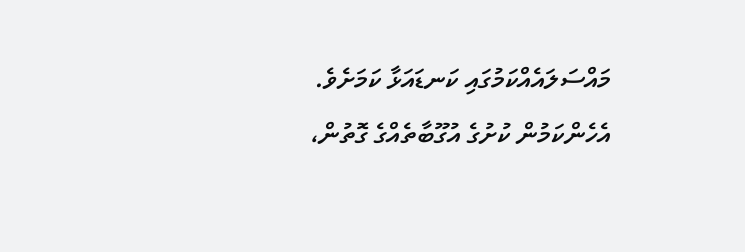މައްސަލައެއްކަމުގައި ކަނޑައަޅާ ކަމަށެވެ.
އެހެންކަމުން ކުށުގެ އުގޫބާތެއްގެ ގޮތުން،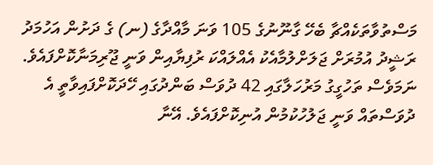މަސްތުވާތަކެއްޗާ ބެހޭ ގާނޫނުގެ 105 ވަނަ މާއްދާގެ (ނ) ގެ ދަށުން އަހުމަދު ރަޝީދު އުމުރަށް ޖަލަށްލުމާއެކު އެއްލައްކަ ރުފިޔާއިން ވަނީ ޖޫރިމަނާކޮށްފައެވެ. ނަމަވެސް ތަހުގީގު މަރުހަލާގައި 42 ދުވަސް ބަންދުގައި ހޭދަކޮށްފައިވާތީ އެ ދުވަސްތައް ވަނީ ޖަލުހުކުމުން އުނިކޮށްފައެވެ. އޭނާ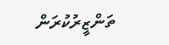ތަންޒީރުކުރަން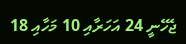ޖެހޭނީ 24 އަހަރާއި 10 މަހާއި 18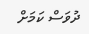ދުވަސް ކަމަށް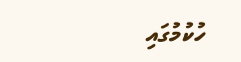ހުކުމުގައި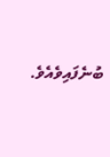ބުނެފައިވެއެވެ.